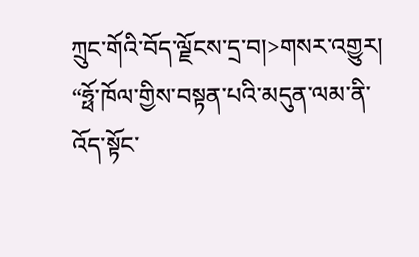ཀྲུང་གོའི་བོད་ལྗོངས་དྲ་བ།>གསར་འགྱུར།
“ཧྥོ་ཁོལ་གྱིས་བསྟན་པའི་མདུན་ལམ་ནི་འོད་སྟོང་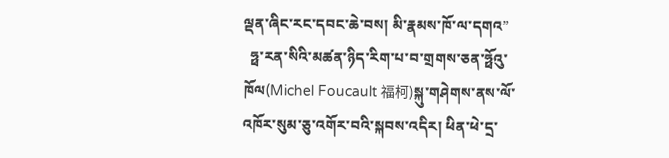ལྡན་ཞིང་རང་དབང་ཆེ་བས། མི་རྣམས་ཁོ་ལ་དགའ”
  ཧྥ་རན་སིའི་མཚན་ཉིད་རིག་པ་བ་གྲགས་ཅན་ཧྥོའུ་ཁོལ(Michel Foucault 福柯)སྐུ་གཤེགས་ནས་ལོ་འཁོར་སུམ་ཅུ་འགོར་བའི་སྐབས་འདིར། ཕིན་ཕེ་དྲ་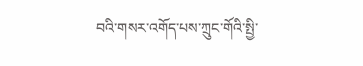བའི་གསར་འགོད་པས་ཀྲུང་གོའི་སྤྱི་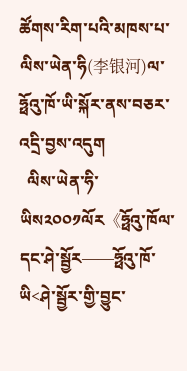ཚོགས་རིག་པའི་མཁས་པ་ལིས་ཡེན་ཧི(李银河)ལ་ཧྥོའུ་ཁོ་ཡི་སྐོར་ནས་བཅར་འདྲི་བྱས་འདུག
  ལིས་ཡེན་ཧི་ཡིས༢༠༠༡ལོར《ཧྥོའུ་ཁོལ་དང་ཤེ་སྦྱོར——ཧྥོའུ་ཁོ་ཡི<ཤེ་སྦྱོར་གྱི་བྱུང་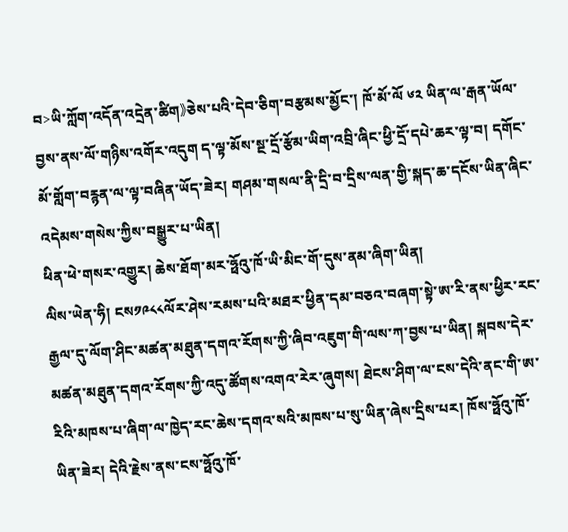བ>ཡི་ཀློག་འདོན་འདྲེན་ཚིག》ཅེས་པའི་དེབ་ཅིག་བརྩམས་མྱོང་། ཁོ་མོ་ལོ ༦༢ ཡིན་ལ་རྒན་ཡོལ་བྱས་ནས་ལོ་གཉིས་འགོར་འདུག ད་ལྟ་མོས་སྔ་དྲོ་རྩོམ་ཡིག་འབྲི་ཞིང་ཕྱི་དྲོ་དཔེ་ཆར་ལྟ་བ། དགོང་མོ་གློག་བརྙན་ལ་ལྟ་བཞིན་ཡོད་ཟེར། གཤམ་གསལ་ནི་དྲི་བ་དྲིས་ལན་གྱི་སྐད་ཆ་དངོས་ཡིན་ཞིང་འདེམས་གསེས་ཀྱིས་བསྒྱུར་པ་ཡིན།
ཕིན་ཕེ་གསར་འགྱུར། ཆེས་ཐོག་མར་ཧྥོའུ་ཁོ་ཡི་མིང་གོ་དུས་ནམ་ཞིག་ཡིན།
ལིས་ཡེན་ཧི། ངས༡༩༨༨ལོར་ཤེས་རམས་པའི་མཐར་ཕྱིན་དམ་བཅའ་བཞག་སྟེ་ཨ་རི་ནས་ཕྱིར་རང་རྒྱལ་དུ་ལོག་ཤིང་མཚན་མཐུན་དགའ་རོགས་ཀྱི་ཞིབ་འཇུག་གི་ལས་ཀ་བྱས་པ་ཡིན། སྐབས་དེར་མཚན་མཐུན་དགའ་རོགས་ཀྱི་འདུ་ཚོགས་འགའ་རེར་ཞུགས། ཐེངས་ཤིག་ལ་ངས་དེའི་ནང་གི་ཨ་རིའི་མཁས་པ་ཞིག་ལ་ཁྱེད་རང་ཆེས་དགའ་སའི་མཁས་པ་སུ་ཡིན་ཞེས་དྲིས་པར། ཁོས་ཧྥོའུ་ཁོ་ཡིན་ཟེར། དེའི་རྗེས་ནས་ངས་ཧྥོའུ་ཁོ་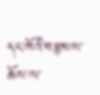དང་ཁོའི་བརྩམས་ཆོས་ལ་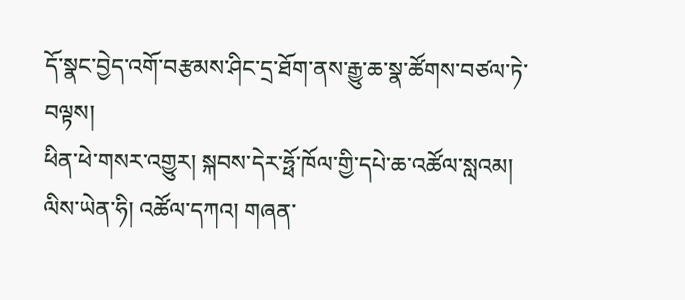དོ་སྣང་བྱེད་འགོ་བརྩམས་ཤིང་དྲ་ཐོག་ནས་རྒྱུ་ཆ་སྣ་ཚོགས་བཙལ་ཏེ་བལྟས།
ཕིན་ཕེ་གསར་འགྱུར། སྐབས་དེར་ཧྥོ་ཁོལ་གྱི་དཔེ་ཆ་འཚོལ་སླའམ།
ལིས་ཡེན་ཧི། འཚོལ་དཀའ། གཞན་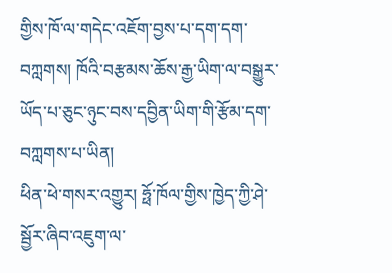གྱིས་ཁོ་ལ་གདེང་འཇོག་བྱས་པ་དག་དག་བཀླགས། ཁོའི་བརྩམས་ཆོས་རྒྱ་ཡིག་ལ་བསྒྱུར་ཡོད་པ་ཅུང་ཉུང་བས་དབྱིན་ཡིག་གི་རྩོམ་དག་བཀླགས་པ་ཡིན།
ཕིན་ཕེ་གསར་འགྱུར། ཧྥོ་ཁོལ་གྱིས་ཁྱེད་ཀྱི་ཤེ་སྦྱོར་ཞིབ་འཇུག་ལ་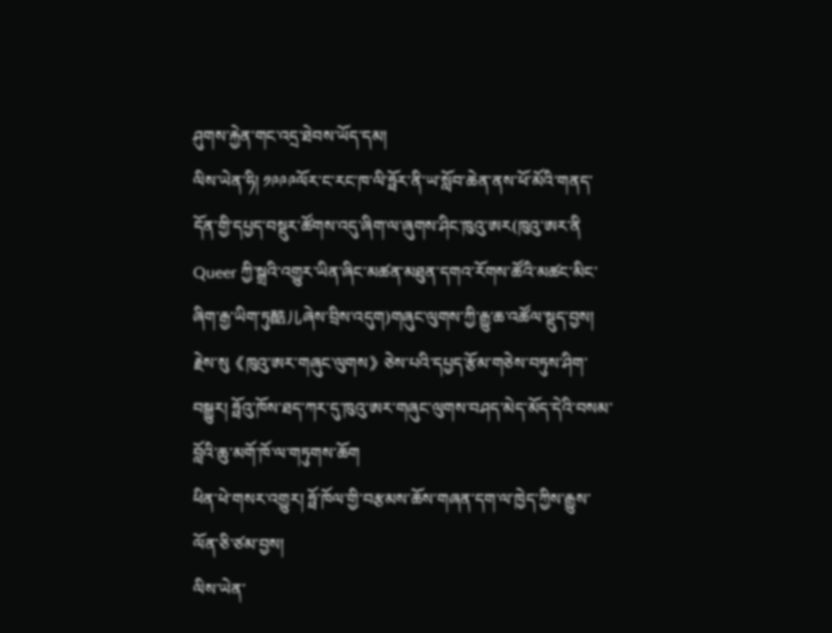ཤུགས་རྐྱེན་གང་འདྲ་ཐེབས་ཡོད་དམ།
ལིས་ཡེན་ཧི། ༡༩༩༩ལོར་ང་རང་ཁ་ལི་ཧྥོར་ནི་ཡ་སློབ་ཆེན་ནས་ཕོ་མོའི་གནད་དོན་གྱི་དཔྱད་བསྡུར་ཚོགས་འདུ་ཞིག་ལ་ཞུགས་ཤིང་ཁུའུ་ཨར(ཁུའུ་ཨར་ནི Queer ཀྱི་སྒྲའི་འགྱུར་ཡིན་ཞིང་མཚན་མཐུན་དགའ་རོགས་ཚོའི་མཚང་མིང་ཞིག་རྒྱ་ཡིག་ཏུ酷儿ཞེས་བྲིས་འདུག)གཞུང་ལུགས་ཀྱི་རྒྱུ་ཆ་འཚོལ་སྡུད་བྱས། རྗེས་སུ《ཁུའུ་ཨར་གཞུང་ལུགས》ཅེས་པའི་དཔྱད་རྩོམ་གཅེས་བཏུས་ཤིག་བསྒྱུར། ཧྥོའུ་ཁོས་ཐད་ཀར་དུ་ཁུའུ་ཨར་གཞུང་ལུགས་བཤད་མེད་མོད་དེའི་བསམ་བློའི་ཆུ་མགོ་ཁོ་ལ་གཏུགས་ཆོག
ཕིན་ཕེ་གསར་འགྱུར། ཧྥོ་ཁོལ་གྱི་བརྩམས་ཆོས་གཞན་དག་ལ་ཁྱེད་ཀྱིས་རྒྱུས་ལོན་ཅི་ཙམ་བྱས།
ལིས་ཡེན་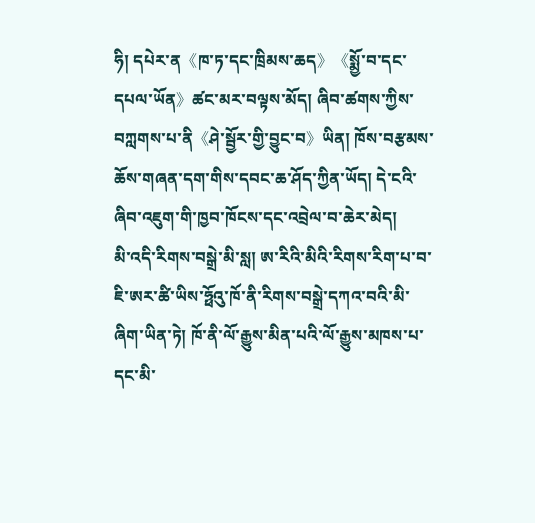ཧི། དཔེར་ན《ཁ་ཏ་དང་ཁྲིམས་ཆད》《སྨྱོ་བ་དང་དཔལ་ཡོན》ཚང་མར་བལྟས་མོད། ཞིབ་ཚགས་ཀྱིས་བཀླགས་པ་ནི《ཤེ་སྦྱོར་གྱི་བྱུང་བ》ཡིན། ཁོས་བརྩམས་ཆོས་གཞན་དག་གིས་དབང་ཆ་ཤོད་ཀྱིན་ཡོད། དེ་ངའི་ཞིབ་འཇུག་གི་ཁྱབ་ཁོངས་དང་འབྲེལ་བ་ཆེར་མེད།
མི་འདི་རིགས་བསྒྲེ་མི་སླ། ཨ་རིའི་མིའི་རིགས་རིག་པ་བ་ཇི་ཨར་ཚི་ཡིས་ཧྥོའུ་ཁོ་ནི་རིགས་བསྒྲེ་དཀའ་བའི་མི་ཞིག་ཡིན་ཏེ། ཁོ་ནི་ལོ་རྒྱུས་མིན་པའི་ལོ་རྒྱུས་མཁས་པ་དང་མི་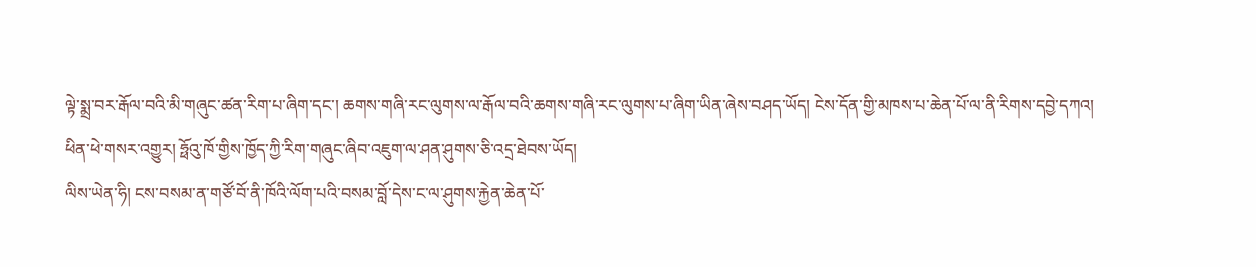ལྟེ་སྨྲ་བར་རྒོལ་བའི་མི་གཞུང་ཚན་རིག་པ་ཞིག་དང་། ཆགས་གཞི་རང་ལུགས་ལ་རྒོལ་བའི་ཆགས་གཞི་རང་ལུགས་པ་ཞིག་ཡིན་ཞེས་བཤད་ཡོད། ངེས་དོན་གྱི་མཁས་པ་ཆེན་པོ་ལ་ནི་རིགས་དབྱེ་དཀའ།
ཕིན་ཕེ་གསར་འགྱུར། ཧྥོའུ་ཁོ་གྱིས་ཁྱོད་ཀྱི་རིག་གཞུང་ཞིབ་འཇུག་ལ་ཤན་ཤུགས་ཅི་འདྲ་ཐེབས་ཡོད།
ལིས་ཡེན་ཧི། ངས་བསམ་ན་གཙོ་བོ་ནི་ཁོའི་ལོག་པའི་བསམ་བློ་དེས་ང་ལ་ཤུགས་རྐྱེན་ཆེན་པོ་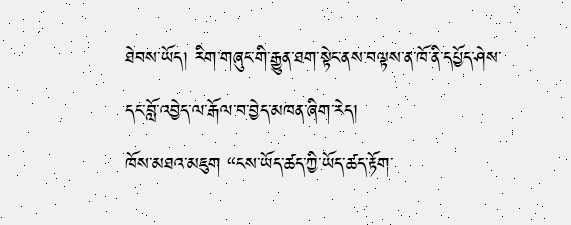ཐེབས་ཡོད། རིག་གཞུང་གི་རྒྱུན་ཐག་སྟེང་ནས་བལྟས་ན་ཁོ་ནི་དཔྱོད་ཤེས་དང་བློ་འབྱེད་ལ་རྒོལ་བ་བྱེད་མཁན་ཞིག་རེད།
ཁོས་མཐའ་མཇུག “ངས་ཡོད་ཚད་ཀྱི་ཡོད་ཚད་རྟོག་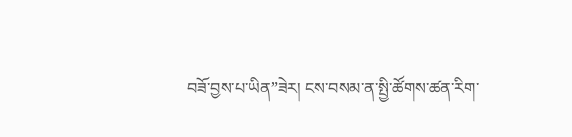བཟོ་བྱས་པ་ཡིན”ཟེར། ངས་བསམ་ན་སྤྱི་ཚོགས་ཚན་རིག་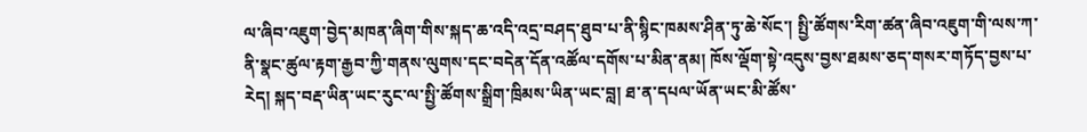ལ་ཞིབ་འཇུག་བྱེད་མཁན་ཞིག་གིས་སྐད་ཆ་འདི་འདྲ་བཤད་ཐུབ་པ་ནི་སྙིང་ཁམས་ཤིན་ཏུ་ཆེ་སོང་། སྤྱི་ཚོགས་རིག་ཚན་ཞིབ་འཇུག་གི་ལས་ཀ་ནི་སྣང་ཚུལ་རྟག་རྒྱབ་ཀྱི་གནས་ལུགས་དང་བདེན་དོན་འཚོལ་དགོས་པ་མིན་ནམ། ཁོས་ལྡོག་སྟེ་འདུས་བྱས་ཐམས་ཅད་གསར་གཏོད་བྱས་པ་རེད། སྐད་བརྡ་ཡིན་ཡང་རུང་ལ་སྤྱི་ཚོགས་སྒྲིག་ཁྲིམས་ཡིན་ཡང་བླ། ཐ་ན་དཔལ་ཡོན་ཡང་མི་ཚོས་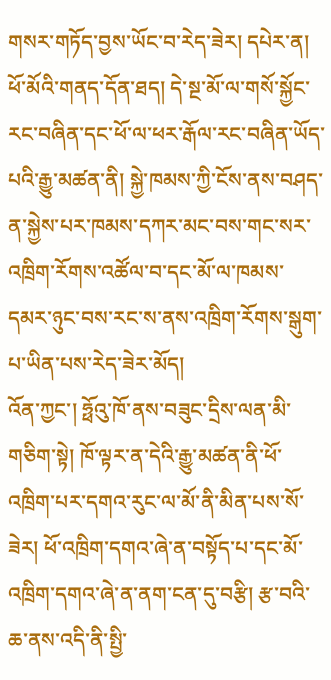གསར་གཏོད་བྱས་ཡོང་བ་རེད་ཟེར། དཔེར་ན། ཕོ་མོའི་གནད་དོན་ཐད། དེ་སྔ་མོ་ལ་གསོ་སྐྱོང་རང་བཞིན་དང་ཕོ་ལ་ཕར་རྒོལ་རང་བཞིན་ཡོད་པའི་རྒྱུ་མཚན་ནི། སྐྱེ་ཁམས་ཀྱི་ངོས་ནས་བཤད་ན་སྐྱེས་པར་ཁམས་དཀར་མང་བས་གང་སར་འཁྲིག་རོགས་འཚོལ་བ་དང་མོ་ལ་ཁམས་དམར་ཉུང་བས་རང་ས་ནས་འཁྲིག་རོགས་སྒུག་པ་ཡིན་པས་རེད་ཟེར་མོད།
འོན་ཀྱང་། ཧྥོའུ་ཁོ་ནས་བཟུང་དྲིས་ལན་མི་གཅིག་སྟེ། ཁོ་ལྟར་ན་དེའི་རྒྱུ་མཚན་ནི་ཕོ་འཁྲིག་པར་དགའ་རུང་ལ་མོ་ནི་མིན་པས་སོ་ཟེར། ཕོ་འཁྲིག་དགའ་ཞེ་ན་བསྟོད་པ་དང་མོ་འཁྲིག་དགའ་ཞེ་ན་ནག་ངན་དུ་བརྩི། རྩ་བའི་ཆ་ནས་འདི་ནི་སྤྱི་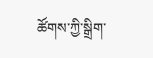ཚོགས་ཀྱི་སྒྲིག་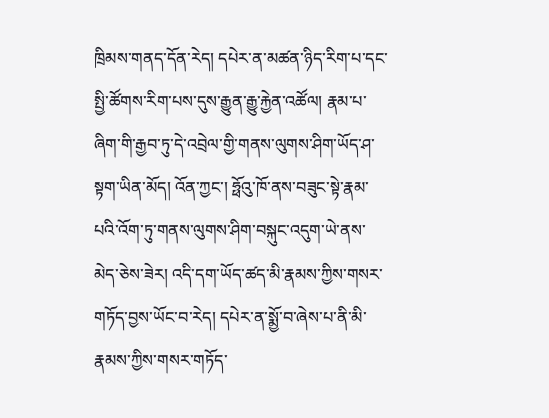ཁྲིམས་གནད་དོན་རེད། དཔེར་ན་མཚན་ཉིད་རིག་པ་དང་སྤྱི་ཚོགས་རིག་པས་དུས་རྒྱུན་རྒྱུ་རྐྱེན་འཚོལ། རྣམ་པ་ཞིག་གི་རྒྱབ་ཏུ་དེ་འབྲེལ་གྱི་གནས་ལུགས་ཤིག་ཡོད་ཤ་སྟག་ཡིན་མོད། འོན་ཀྱང་། ཧྥོའུ་ཁོ་ནས་བཟུང་སྟེ་རྣམ་པའི་འོག་ཏུ་གནས་ལུགས་ཤིག་བསྐུང་འདུག་ཡེ་ནས་མེད་ཅེས་ཟེར། འདི་དག་ཡོད་ཚད་མི་རྣམས་ཀྱིས་གསར་གཏོད་བྱས་ཡོང་བ་རེད། དཔེར་ན་སྨྱོ་བ་ཞེས་པ་ནི་མི་རྣམས་ཀྱིས་གསར་གཏོད་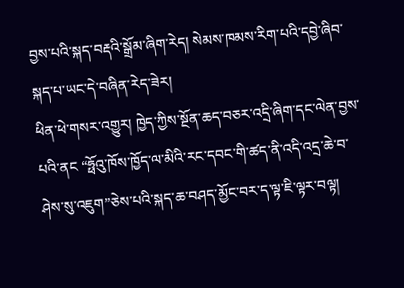བྱས་པའི་སྐད་བརྡའི་སྒྲོམ་ཞིག་རེད། སེམས་ཁམས་རིག་པའི་དབྱེ་ཞིབ་སྐད་པ་ཡང་དེ་བཞིན་རེད་ཟེར།
ཕིན་ཕེ་གསར་འགྱུར། ཁྱེད་ཀྱིས་སྔོན་ཆད་བཅར་འདྲི་ཞིག་དང་ལེན་བྱས་པའི་ནང “ཧྥོའུ་ཁོས་ཁྱོད་ལ་མིའི་རང་དབང་གི་ཚད་ནི་འདི་འདྲ་ཆེ་བ་ཤེས་སུ་འཇུག”ཅེས་པའི་སྐད་ཆ་བཤད་མྱོང་བར་ད་ལྟ་ཇི་ལྟར་བལྟ།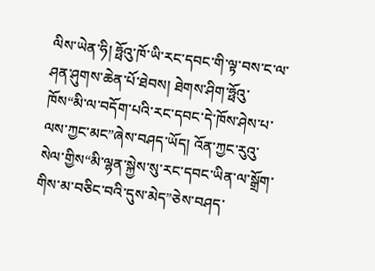ལིས་ཡེན་ཧི། ཧྥོའུ་ཁོ་ཡི་རང་དབང་གི་ལྟ་བས་ང་ལ་ཤན་ཤུགས་ཆེན་པོ་ཐེབས། ཐེགས་ཤིག་ཧྥོའུ་ཁོས“མི་ལ་བདོག་པའི་རང་དབང་དེ་ཁོས་ཤེས་པ་ལས་ཀྱང་མང”ཞེས་བཤད་ཡོད། འོན་ཀྱང་རུའུ་སེལ་གྱིས“མི་ལྷན་སྐྱེས་སུ་རང་དབང་ཡིན་ལ་སྒྲོག་གིས་མ་བཅིང་བའི་དུས་མེད”ཅེས་བཤད་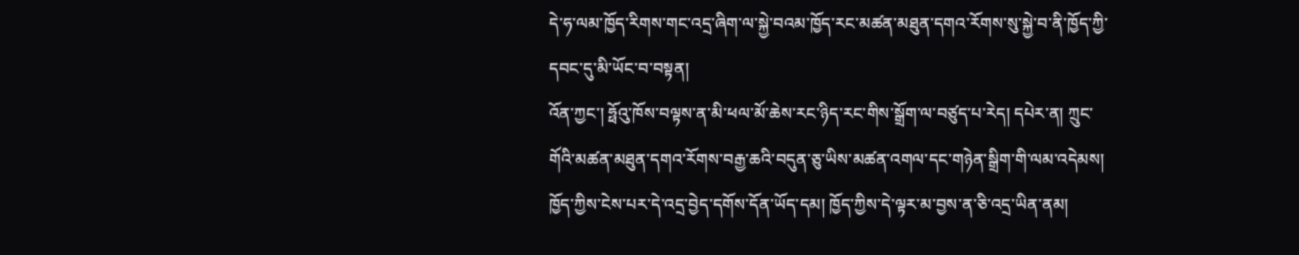དེ་ཧ་ལམ་ཁྱོད་རིགས་གང་འདྲ་ཞིག་ལ་སྐྱེ་བའམ་ཁྱོད་རང་མཚན་མཐུན་དགའ་རོགས་སུ་སྐྱེ་བ་ནི་ཁྱོད་ཀྱི་དབང་དུ་མི་ཡོང་བ་བསྟན།
འོན་ཀྱང་། ཧྥོའུ་ཁོས་བལྟས་ན་མི་ཕལ་མོ་ཆེས་རང་ཉིད་རང་གིས་སྒྲོག་ལ་བཙུད་པ་རེད། དཔེར་ན། ཀྲུང་གོའི་མཚན་མཐུན་དགའ་རོགས་བརྒྱ་ཆའི་བདུན་ཅུ་ཡིས་མཚན་འགལ་དང་གཉེན་སྒྲིག་གི་ལམ་འདེམས། ཁྱོད་ཀྱིས་ངེས་པར་དེ་འདྲ་བྱེད་དགོས་དོན་ཡོད་དམ། ཁྱོད་ཀྱིས་དེ་ལྟར་མ་བྱས་ན་ཅི་འདྲ་ཡིན་ནམ།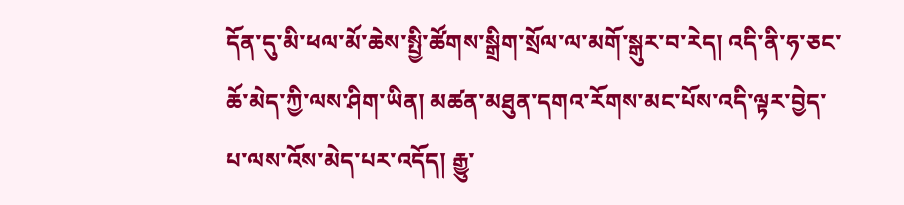དོན་དུ་མི་ཕལ་མོ་ཆེས་སྤྱི་ཚོགས་སྒྲིག་སྲོལ་ལ་མགོ་སྒུར་བ་རེད། འདི་ནི་ཧ་ཅང་ཆོ་མེད་ཀྱི་ལས་ཤིག་ཡིན། མཚན་མཐུན་དགའ་རོགས་མང་པོས་འདི་ལྟར་བྱེད་པ་ལས་འོས་མེད་པར་འདོད། རྒྱུ་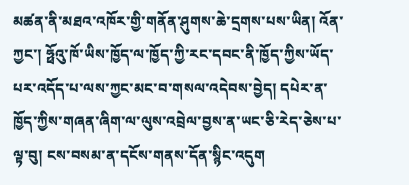མཚན་ནི་མཐའ་འཁོར་གྱི་གནོན་ཤུགས་ཆེ་དྲགས་པས་ཡིན། འོན་ཀྱང་། ཧྥོའུ་ཁོ་ཡིས་ཁྱོད་ལ་ཁྱོད་ཀྱི་རང་དབང་ནི་ཁྱོད་ཀྱིས་ཡོད་པར་འདོད་པ་ལས་ཀྱང་མང་བ་གསལ་འདེབས་བྱེད། དཔེར་ན་ཁྱོད་ཀྱིས་གཞན་ཞིག་ལ་ལུས་འབྲེལ་བྱས་ན་ཡང་ཅི་རེད་ཅེས་པ་ལྟ་བུ། ངས་བསམ་ན་དངོས་གནས་དོན་སྙིང་འདུག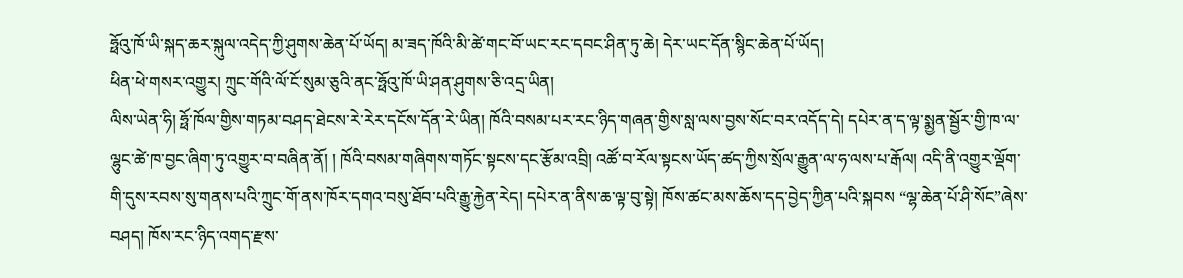ཧྥོའུ་ཁོ་ཡི་སྐད་ཆར་སྐུལ་འདེད་ཀྱི་ཤུགས་ཆེན་པོ་ཡོད། མ་ཟད་ཁོའི་མི་ཚེ་གང་བོ་ཡང་རང་དབང་ཤིན་ཏུ་ཆེ། དེར་ཡང་དོན་སྙིང་ཆེན་པོ་ཡོད།
ཕིན་ཕེ་གསར་འགྱུར། ཀྲུང་གོའི་ལོ་ངོ་སུམ་ཅུའི་ནང་ཧྥོའུ་ཁོ་ཡི་ཤན་ཤུགས་ཅི་འདྲ་ཡིན།
ལིས་ཡེན་ཧི། ཧྥོ་ཁོལ་གྱིས་གཏམ་བཤད་ཐེངས་རེ་རེར་དངོས་དོན་རེ་ཡིན། ཁོའི་བསམ་པར་རང་ཉིད་གཞན་གྱིས་སླ་ལས་བྱས་སོང་བར་འདོད་དེ། དཔེར་ན་ད་ལྟ་སྨྱན་སྦྱོར་གྱི་ཁ་ལ་ལྷུང་ཚེ་ཁ་བྱང་ཞིག་ཏུ་འགྱུར་བ་བཞིན་ནོ། ། ཁོའི་བསམ་གཞིགས་གཏོང་སྟངས་དང་རྩོམ་འབྲི། འཚོ་བ་རོལ་སྟངས་ཡོད་ཚད་ཀྱིས་སྲོལ་རྒྱུན་ལ་ཧ་ལས་པ་རྒོལ། འདི་ནི་འགྱུར་ལྡོག་གི་དུས་རབས་སུ་གནས་པའི་ཀྲུང་གོ་ནས་ཁོར་དགའ་བསུ་ཐོབ་པའི་རྒྱུ་རྐྱེན་རེད། དཔེར་ན་ནིས་ཆ་ལྟ་བུ་སྟེ། ཁོས་ཚང་མས་ཆོས་དད་བྱེད་ཀྱིན་པའི་སྐབས “ལྷ་ཆེན་པོ་ཤི་སོང”ཞེས་བཤད། ཁོས་རང་ཉིད་འགད་རྫས་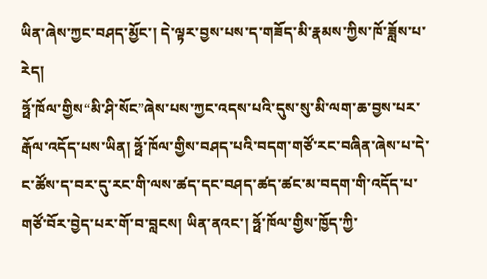ཡིན་ཞེས་ཀྱང་བཤད་མྱོང་། དེ་ལྟར་བྱས་པས་ད་གཟོད་མི་རྣམས་ཀྱིས་ཁོ་ཟློས་པ་རེད།
ཧྥོ་ཁོལ་གྱིས“མི་ཤི་སོང”ཞེས་པས་ཀྱང་འདས་པའི་དུས་སུ་མི་ལག་ཆ་བྱས་པར་རྒོལ་འདོད་པས་ཡིན། ཧྥོ་ཁོལ་གྱིས་བཤད་པའི་བདག་གཙོ་རང་བཞིན་ཞེས་པ་དེ་ང་ཚོས་ད་བར་དུ་རང་གི་ལས་ཚད་དང་བཤད་ཚད་ཚང་མ་བདག་གི་འདོད་པ་གཙོ་བོར་བྱེད་པར་གོ་བ་བླངས། ཡིན་ནའང་། ཧྥོ་ཁོལ་གྱིས་ཁྱོད་ཀྱི་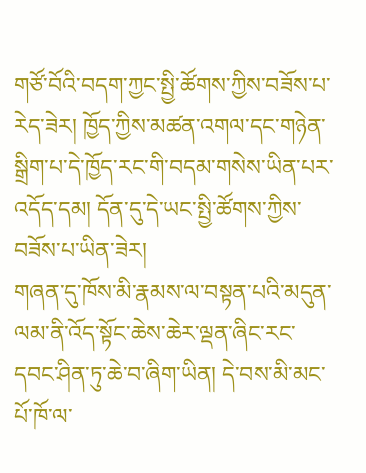གཙོ་བོའི་བདག་ཀྱང་སྤྱི་ཚོགས་ཀྱིས་བཟོས་པ་རེད་ཟེར། ཁྱོད་ཀྱིས་མཚན་འགལ་དང་གཉེན་སྒྲིག་པ་དེ་ཁྱོད་རང་གི་བདམ་གསེས་ཡིན་པར་འདོད་དམ། དོན་དུ་དེ་ཡང་སྤྱི་ཚོགས་ཀྱིས་བཟོས་པ་ཡིན་ཟེར།
གཞན་དུ་ཁོས་མི་རྣམས་ལ་བསྟན་པའི་མདུན་ལམ་ནི་འོད་སྟོང་ཆེས་ཆེར་ལྡན་ཞིང་རང་དབང་ཤིན་ཏུ་ཆེ་བ་ཞིག་ཡིན། དེ་བས་མི་མང་པོ་ཁོ་ལ་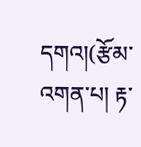དགའ།(རྩོམ་འགན་པ། རྟ་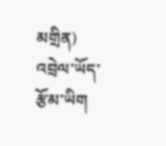མགྲིན)
འབྲེལ་ཡོད་རྩོམ་ཡིག